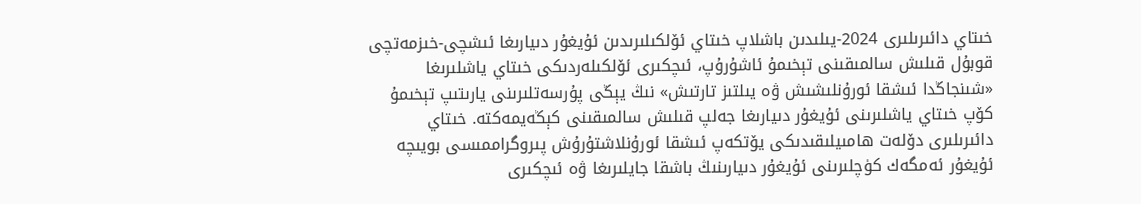خىتاي دائىرىلىرى 2024-يىلىدىن باشلاپ خىتاي ئۆلكىلىرىدىن ئۇيغۇر دىيارىغا ئىشچى-خىزمەتچى قوبۇل قىلىش سالمىقىنى تېخىمۇ ئاشۇرۇپ، ئىچكىرى ئۆلكىلەردىكى خىتاي ياشلىرىغا «شىنجاڭدا ئىشقا ئورۇنلىشىش ۋە يىلتىز تارتىش» نىڭ يېڭى پۇرسەتلىرىنى يارىتىپ تېخىمۇ كۆپ خىتاي ياشلىرىنى ئۇيغۇر دىيارىغا جەلپ قىلىش سالمىقىنى كېڭەيمەكتە. خىتاي دائىرىلىرى دۆلەت ھامىيلىقىدىكى يۆتكەپ ئىشقا ئورۇنلاشتۇرۇش پىروگراممىسى بويىچە ئۇيغۇر ئەمگەك كۈچلىرىنى ئۇيغۇر دىيارىنىڭ باشقا جايلىرىغا ۋە ئىچكىرى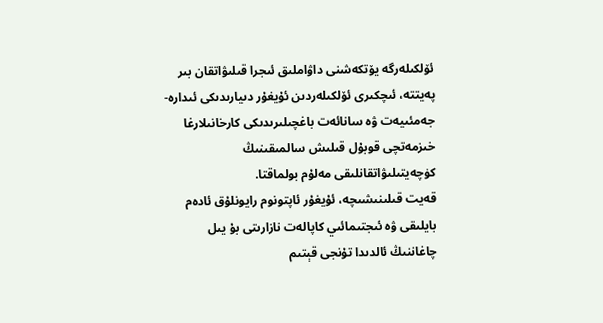ئۆلكىلەرگە يۆتكەشنى داۋاملىق ئىجرا قىلىۋاتقان بىر پەيتتە، ئىچكىرى ئۆلكىلەردىن ئۇيغۇر دىيارىدىكى ئىدارە-جەمئىيەت ۋە سانائەت باغچىلىرىدىكى كارخانىلارغا خىزمەتچى قوبۇل قىلىش سالمىقىنىڭ كۈچەيتىلىۋاتقانلىقى مەلۇم بولماقتا.
قەيت قىلىنىشىچە، ئۇيغۇر ئاپتونوم رايونلۇق ئادەم بايلىقى ۋە ئىجتىمائىي كاپالەت نازارىتى بۇ يىل چاغاننىڭ ئالدىدا تۇنجى قېتىم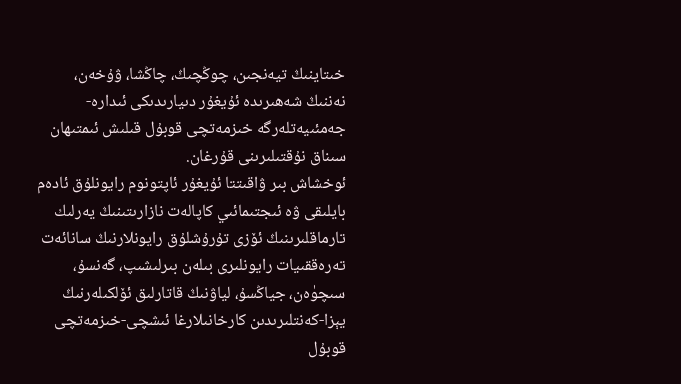خىتاينىڭ تيەنجىن، چوڭچىڭ، چاڭشا، ۋۇخەن، نەننىڭ شەھىرىدە ئۇيغۇر دىيارىدىكى ئىدارە-جەمئىيەتلەرگە خىزمەتچى قوبۇل قىلىش ئىمتىھان سىناق نۇقتىلىرىنى قۇرغان.
ئوخشاش بىر ۋاقىتتا ئۇيغۇر ئاپتونوم رايونلۇق ئادەم بايلىقى ۋە ئىجتىمائىي كاپالەت نازارىتىنىڭ يەرلىك تارماقلىرىنىڭ ئۆزى تۇرۇشلۇق رايونلارنىڭ سانائەت تەرەققىيات رايونلىرى بىلەن بىرلىشىپ، گەنسۇ، سىچۈەن، جياڭسۇ، لياۋنىڭ قاتارلىق ئۆلكىلەرنىڭ يېزا-كەنتلىرىدىن كارخانىلارغا ئىشچى-خىزمەتچى قوبۇل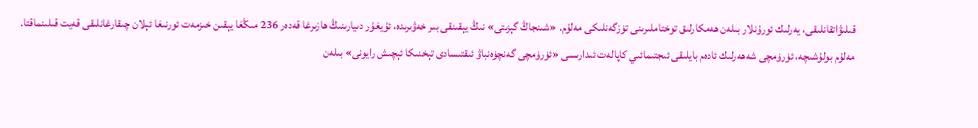قىلىۋاتقانلىقى، يەرلىك ئورۇنلار بىلەن ھەمكارلىق توختاملىرىنى تۈزگەنلىكى مەلۇم. «شىنجاڭ گېزىتى» نىڭ يېقىنقى بىر خەۋىرىدە، ئۇيغۇر دىيارىنىڭ ھازىرغا قەدەر 236 مىڭغا يېقىن خىزمەت ئورنىغا ئېلان چىقارغانلىقى قەيت قىلىنماقتا.
مەلۇم بولۇشىچە، ئۈرۈمچى شەھەرلىك ئادەم بايلىقى ئىجتىمائىي كاپالەت ئىدارىسى «ئۈرۈمچى گەنچۈەنباۋ ئىقتىسادى تېخنىكا ئېچىش رايونى» بىلەن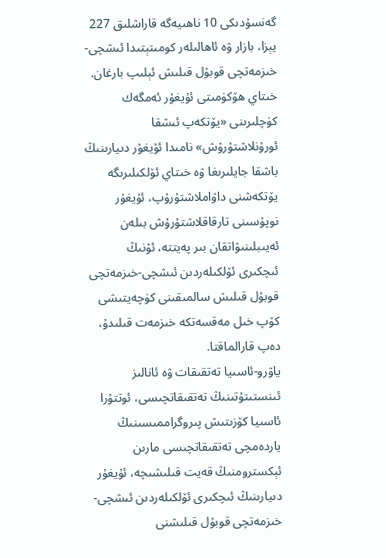گەنسۇدىكى 10 ناھىيەگە قاراشلىق 227 يېزا، بازار ۋە ئاھالىلەر كومىتېتىدا ئىشچى-خىزمەتچى قوبۇل قىلىش ئېلىپ بارغان. خىتاي ھۆكۈمىتى ئۇيغۇر ئەمگەك كۈچلىرىنى «يۆتكەپ ئىشقا ئورۇنلاشتۇرۇش» نامىدا ئۇيغۇر دىيارىنىڭ باشقا جايلىرىغا ۋە خىتاي ئۆلكىلىرىگە يۆتكەشنى داۋاملاشتۇرۇپ، ئۇيغۇر نوپۇسىنى تارقاقلاشتۇرۇش بىلەن ئەيىبلىنىۋاتقان بىر پەيتتە، ئۇنىڭ ئىچكىرى ئۆلكىلەردىن ئىشچى-خىزمەتچى قوبۇل قىلىش سالمىقىنى كۈچەيتىشى كۆپ خىل مەقسەتكە خىزمەت قىلىدۇ، دەپ قارالماقتا.
ياۋرو-ئاسىيا تەتقىقات ۋە ئانالىز ئىنستىتۇتىنىڭ تەتقىقاتچىسى، ئوتتۇرا ئاسىيا كۆزىتىش پىروگراممىسىنىڭ ياردەمچى تەتقىقاتچىسى مارىن ئېكسترومنىڭ قەيت قىلىشىچە، ئۇيغۇر دىيارىنىڭ ئىچكىرى ئۆلكىلەردىن ئىشچى-خىزمەتچى قوبۇل قىلىشنى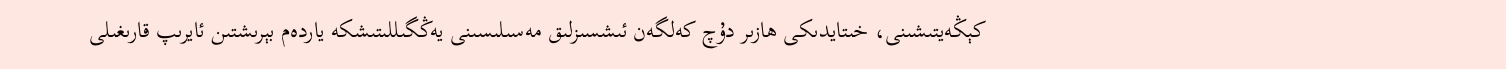كېڭەيتىشىنى، خىتايدىكى ھازىر دۇچ كەلگەن ئىشسىزلىق مەسىلىسىنى يەڭگىللىتىشكە ياردەم بېرىشتىن ئايرىپ قارىغىلى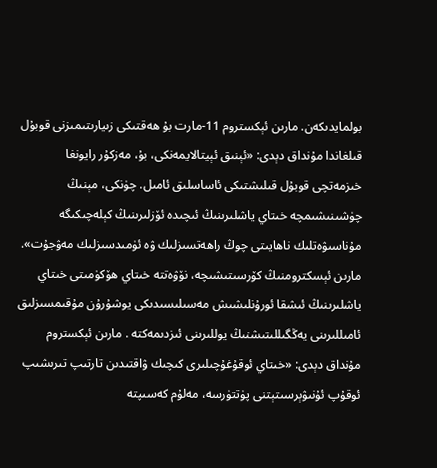بولمايدىكەن. مارىن ئېكستروم 11-مارت بۇ ھەقتىكى زىيارىتىمىزنى قوبۇل قىلغاندا مۇنداق دېدى: «ئېنىق ئېيتالايمەنكى، بۇ، مەزكۇر رايونغا خىزمەتچى قوبۇل قىلىشتىكى ئاساسلىق ئامىل. چۈنكى، مېنىڭ چۈشىنىشىمچە خىتاي ياشلىرىنىڭ ئىچىدە ئۆزلىرىنىڭ كېلەچىكىگە مۇناسىۋەتلىك ناھايىتى چوڭ راھەتسىزلىك ۋە ئۈمىدسىزلىك مەۋجۇت».
مارىن ئېسكترومنىڭ كۆرسىتىشىچە، نۆۋەتتە خىتاي ھۆكۈمىتى خىتاي ياشلىرىنىڭ ئىشقا ئورۇنلىشىش مەسىلىسىدىكى يوشۇرۇن مۇقىمسىزلىق ئامىللىرىنى يەڭگىللىتىشنىڭ يوللىرىنى ئىزدىمەكتە . مارىن ئېكستروم مۇنداق دېدى: «خىتاي ئوقۇغۇچىلىرى كىچىك ۋاقتىدىن تارتىپ تىرىشىپ ئوقۇپ ئۇنىۋېرسىتېتنى پۈتتۈرسە، مەلۇم كەسىپتە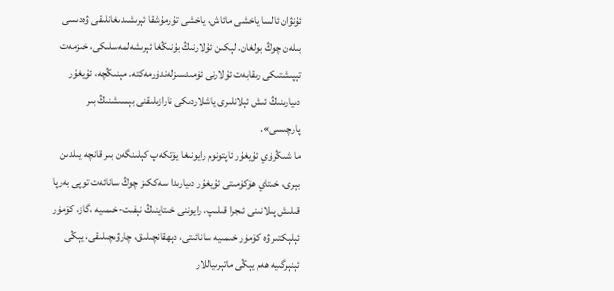ئۇنۋان ئالسا ياخشى مائاش، ياخشى تۇرمۇشقا ئېرىشىدىغانلىقى ۋەدىسى بىلەن چوڭ بولغان. لېكىن ئۇلارنىڭ بۇنىڭغا ئېرىشەلمەسلىكى، خىزمەت تېپىشتىكى رىقابەت ئۇلارنى ئۈمىدسىزلەندۈرمەكتە. مېنىڭچە، ئۇيغۇر دىيارىنىڭ ئىش ئېلانلىرى ياشلاردىكى نارازىلىقنى بېسىشنىڭ بىر پارچىسى».
ما شىڭرۈي ئۇيغۇر ئاپتونوم رايونىغا يۆتكەپ كېلىنگەن بىر قانچە يىلدىن بېرى، خىتاي ھۆكۈمىتى ئۇيغۇر دىيارىدا سەككىز چوڭ سانائەت توپى بەرپا قىلىش پىلانىنى ئىجرا قىلىپ، رايوننى خىتاينىڭ نېفىت-خىمىيە ،گاز، كۆمۈر ئېلېكتىر ۋە كۆمۈر خىمىيە سانائىتى، دېھقانچىلىق، چارۋىچىلىقى، يېڭى ئېنېرگىيە ھەم يېڭى ماتېرىياللار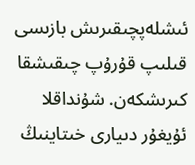ئىشلەپچىقىرىش بازىسى قىلىپ قۇرۇپ چىقىشقا كىرىشكەن. شۇنداقلا ئۇيغۇر دىيارى خىتاينىڭ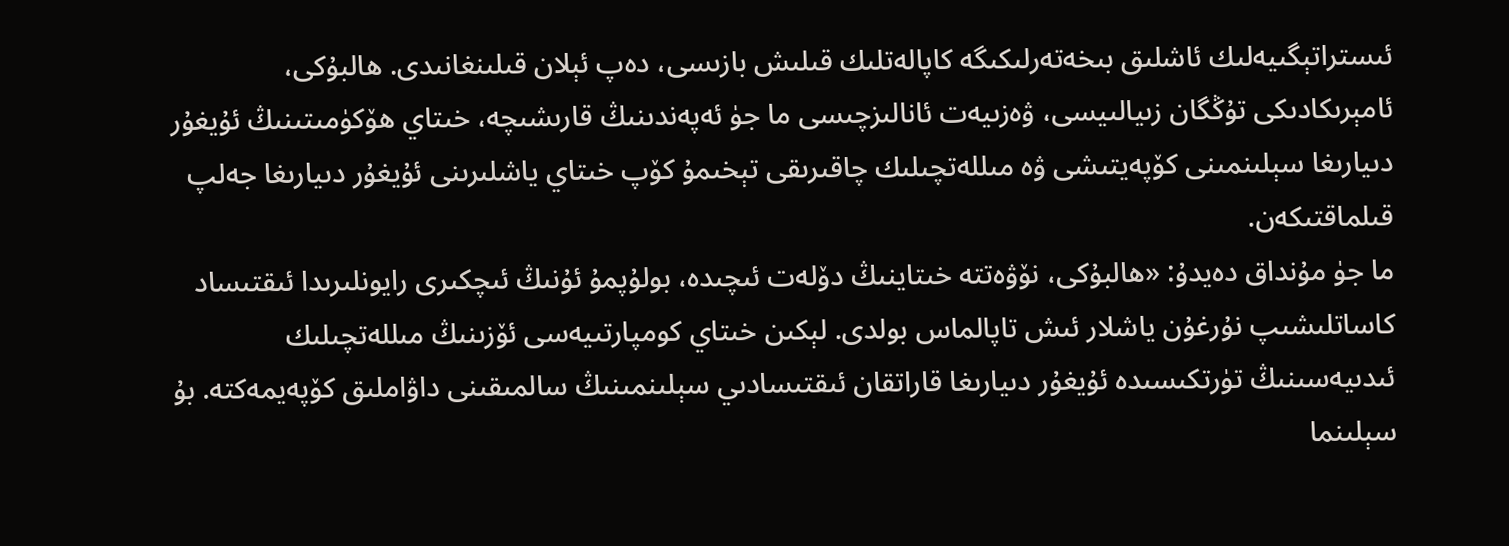ئىستراتېگىيەلىك ئاشلىق بىخەتەرلىكىگە كاپالەتلىك قىلىش بازىسى، دەپ ئېلان قىلىنغانىدى. ھالبۇكى، ئامېرىكادىكى تۇڭگان زىيالىيسى، ۋەزىيەت ئانالىزچىسى ما جۈ ئەپەندىنىڭ قارىشىچە، خىتاي ھۆكۈمىتىنىڭ ئۇيغۇر دىيارىغا سېلىنمىنى كۆپەيتىشى ۋە مىللەتچىلىك چاقىرىقى تېخىمۇ كۆپ خىتاي ياشلىرىنى ئۇيغۇر دىيارىغا جەلپ قىلماقتىكەن.
ما جۈ مۇنداق دەيدۇ: «ھالبۇكى، نۆۋەتتە خىتاينىڭ دۆلەت ئىچىدە، بولۇپمۇ ئۇنىڭ ئىچكىرى رايونلىرىدا ئىقتىساد كاساتلىشىپ نۇرغۇن ياشلار ئىش تاپالماس بولدى. لېكىن خىتاي كومپارتىيەسى ئۆزىنىڭ مىللەتچىلىك ئىدىيەسىنىڭ تۈرتكىسىدە ئۇيغۇر دىيارىغا قاراتقان ئىقتىسادىي سېلىنمىنىڭ سالمىقىنى داۋاملىق كۆپەيمەكتە. بۇ سېلىنما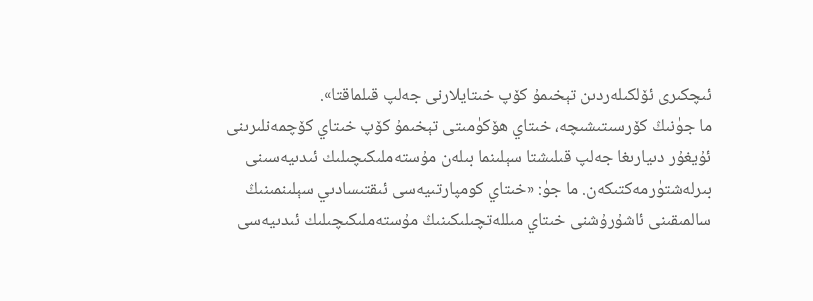ئىچكىرى ئۆلكىلەردىن تېخىمۇ كۆپ خىتايلارنى جەلپ قىلماقتا».
ما جۈنىڭ كۆرسىتىشىچە، خىتاي ھۆكۈمىتى تېخىمۇ كۆپ خىتاي كۆچمەنلىرىنى ئۇيغۇر دىيارىغا جەلپ قىلىشتا سېلىنما بىلەن مۇستەملىكىچىلىك ئىدىيەسىنى بىرلەشتۈرمەكتىكەن. ما جۈ: «خىتاي كومپارتىيەسى ئىقتىسادىي سېلىنمىنىڭ سالمىقىنى ئاشۇرۇشنى خىتاي مىللەتچىلىكىنىڭ مۇستەملىكىچىلىك ئىدىيەسى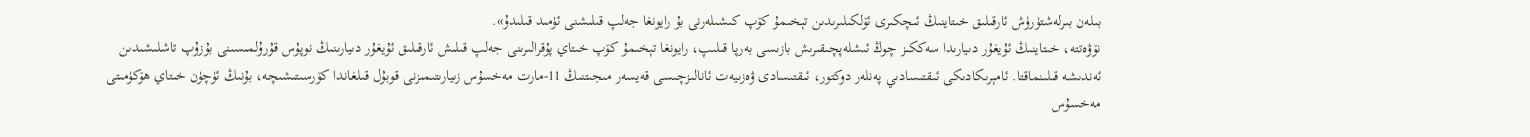بىلەن بىرلەشتۈرۈش ئارقىلىق خىتاينىڭ ئىچكىرى ئۆلكىلىرىدىن تېخىمۇ كۆپ كىشىلەرنى بۇ رايونغا جەلپ قىلىشنى ئۈمىد قىلىدۇ».
نۆۋەتتە، خىتاينىڭ ئۇيغۇر دىيارىدا سەككىز چوڭ ئىشلەپچىقىرىش بازىسى بەرپا قىلىپ، رايونغا تېخىمۇ كۆپ خىتاي پۇقرالىرىنى جەلپ قىلىش ئارقىلىق ئۇيغۇر دىيارىنىڭ نوپۇس قۇرۇلمىسىنى بۇزۇپ تاشلىشىدىن ئەندىشە قىلىنماقتا. ئامېرىكادىكى ئىقتىسادىي پەنلەر دوكتور، ئىقتىسادى ۋەزىيەت ئانالىزچىسى قەيسەر مىجىتنىڭ 11-مارت مەخسۇس زىيارىتىمىزنى قوبۇل قىلغاندا كۆرسىتىشىچە، بۇنىڭ ئۈچۈن خىتاي ھۆكۈمىتى مەخسۇس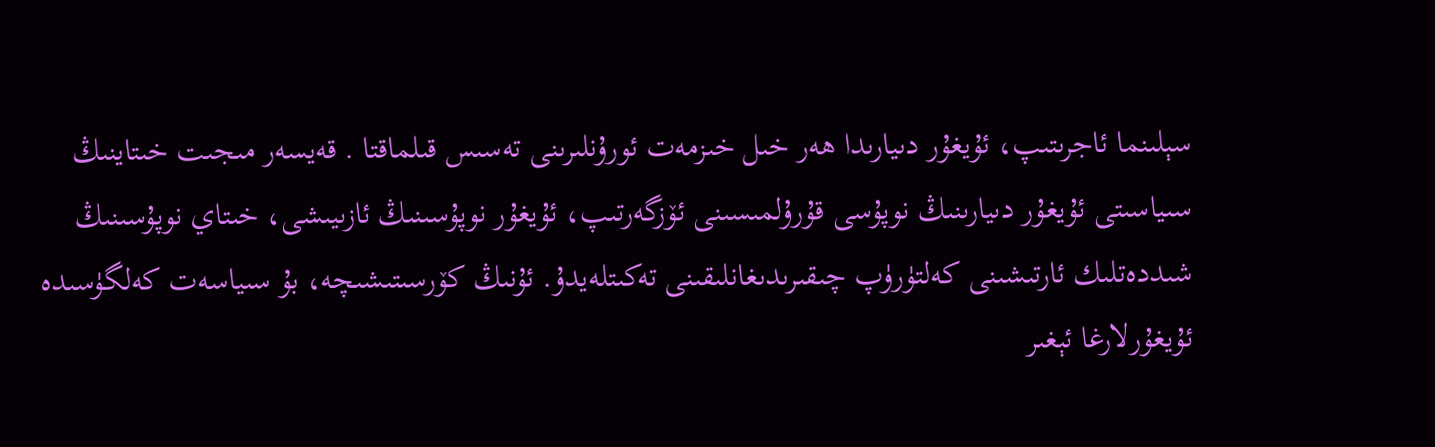سېلىنما ئاجرىتىپ، ئۇيغۇر دىيارىدا ھەر خىل خىزمەت ئورۇنلىرىنى تەسىس قىلماقتا . قەيسەر مىجىت خىتاينىڭ سىياسىتى ئۇيغۇر دىيارىنىڭ نوپۇسى قۇرۇلمىسىنى ئۆزگەرتىپ، ئۇيغۇر نوپۇسىنىڭ ئازىيىشى، خىتاي نوپۇسىنىڭ شىددەتلىك ئارتىشىنى كەلتۈرۈپ چىقىرىدىغانلىقىنى تەكىتلەيدۇ. ئۇنىڭ كۆرسىتىشىچە، بۇ سىياسەت كەلگۈسىدە ئۇيغۇرلارغا ئېغىر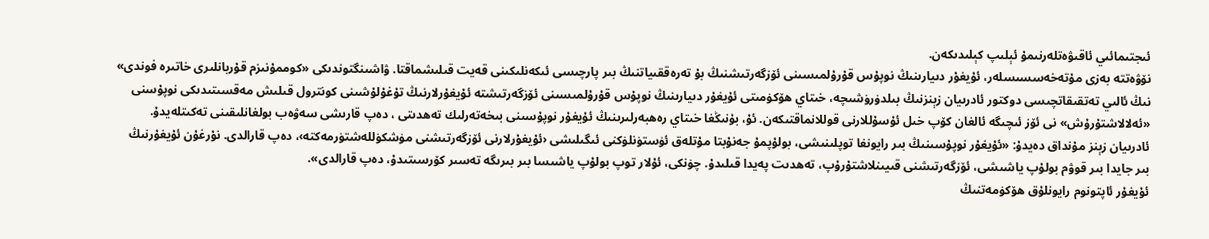ئىجتىمائىي ئاقىۋەتلەرنىمۇ ئېلىپ كېلىدىكەن.
نۆۋەتتە بەزى مۇتەخەسسىسلەر، ئۇيغۇر دىيارىنىڭ نوپۇس قۇرۇلمىسىنى ئۆزگەرتىشنىڭ بۇ تەرەققىياتنىڭ بىر پارچىسى ئىكەنلىكىنى قەيت قىلىشماقتا. ۋاشىنگتوندىكى «كوممۇنىزم قۇربانلىرى خاتىرە فوندى» نىڭ ئالىي تەتقىقاتچىسى دوكتور ئادرىيان زېنزنىڭ بىلدۈرۈشىچە، خىتاي ھۆكۈمىتى ئۇيغۇر دىيارىنىڭ نوپۇس قۇرۇلمىسىنى ئۆزگەرتىشتە ئۇيغۇرلارنىڭ تۇغۇلۇشىنى كونترول قىلىش مەقسىتىدىكى نوپۇسنى «ئەلالاشتۇرۇش» نى ئۆز ئىچىگە ئالغان كۆپ خىل ئۇسۇللارنى قوللانماقتىكەن. ئۇ، بۇنىڭغا خىتاي رەھبەرلىرىنىڭ ئۇيغۇر نوپۇسىنى بىخەتەرلىك تەھدىتى ، دەپ قارىشى سەۋەب بولغانلىقىنى تەكىتلەيدۇ. ئادرىيان زېنز مۇنداق دەيدۇ: «ئۇيغۇر نوپۇسىنىڭ بىر رايونغا توپلىنىشى، بولۇپمۇ جەنۇبتا مۇتلەق ئۈستۈنلۈكنى ئىگىلىشى ‹ئۇيغۇرلارنى ئۆزگەرتىشنى مۈشكۈللەشتۈرمەكتە›، دەپ قارالدى. نۇرغۇن ئۇيغۇرنىڭ بىر جايدا بىر قوۋم بولۇپ ياشىشى، ئۆزگەرتىشنى قىيىنلاشتۇرۇپ، تەھدىت پەيدا قىلىدۇ. چۈنكى، ئۇلار توپ بولۇپ ياشىسا بىر بىرىگە تەسىر كۆرسىتىدۇ، دەپ قارالدى».
ئۇيغۇر ئاپتونوم رايونلۇق ھۆكۈمەتنىڭ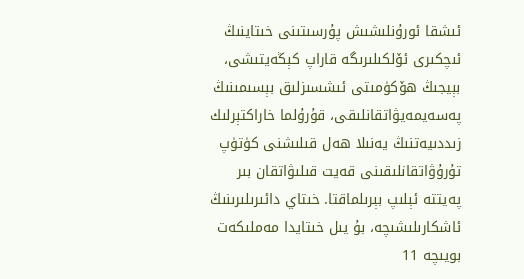ئىشقا ئورۇنلىشىش پۇرسىتىنى خىتاينىڭ ئىچكىرى ئۆلكىلىرىگە قاراپ كېڭەيتىشى، بېيجىڭ ھۆكۈمىتى ئىشسىزلىق بېسىمىنىڭ پەسەيمەيۋاتقانلىقى، قۇرۇلما خاراكتېرلىك زىددىيەتنىڭ يەنىلا ھەل قىلىشنى كۈتۈپ تۇرۇۋاتقانلىقىنى قەيت قىلىۋاتقان بىر پەيتتە ئېلىپ بېرىلماقتا. خىتاي دائىرىلىرىنىڭ ئاشكارىلىشىچە، بۇ يىل خىتايدا مەملىكەت بويىچە 11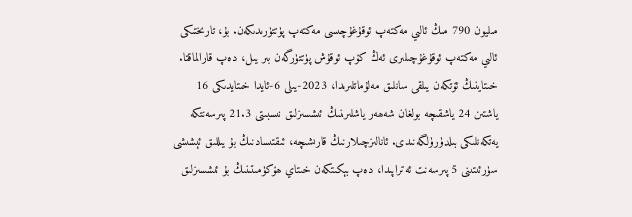مىليون 790 مىڭ ئالىي مەكتەپ ئوقۇغۇچىسى مەكتەپ پۈتتۈرىدىكەن. بۇ، تارىختىكى ئالىي مەكتەپ ئوقۇغۇچىلىرى ئەڭ كۆپ ئوقۇش پۈتتۈرگەن بىر يىل، دەپ قارالماقتا. خىتاينىڭ ئۆتكەن يىلقى سانلىق مەلۇماتلىرىدا، 2023-يىلى 6-ئايدا خىتايدىكى 16 ياشتىن 24 ياشقىچە بولغان شەھەر ياشلىرىنىڭ ئىشسىزلىق نىسبىتى 21.3 پىرسەنتكە يەتكەنلىكى بىلدۈرۈلگەنىدى. ئانالىزچىلارنىڭ قارىشىچە، ئىقتىسادنىڭ بۇ يىللىق ئېشىشى سۈرئىتىنى 5 پىرسەنت ئەتراپىدا، دەپ بېكىتكەن خىتاي ھۆكۈمىتىنىڭ بۇ ئىشسىزلىق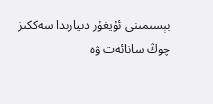بېسىمىنى ئۇيغۇر دىيارىدا سەككىز چوڭ سانائەت ۋە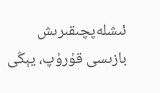ئىشلەپچىقىرىش بازىسى قۇرۇپ، يېڭى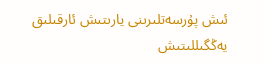ئىش پۇرسەتلىرىنى يارىتىش ئارقىلىق يەڭگىللىتىش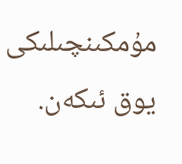مۇمكىنچىلىكى يوق ئىكەن.